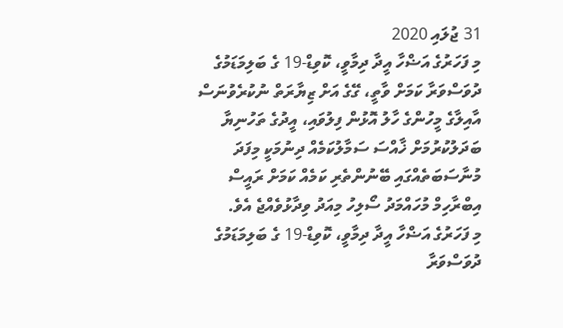31 ޖުލައި 2020
މި ފަހަރުގެ އަޟްހާ އީދާ ދިމާވީ، ކޮވިޑް-19 ގެ ބަލިމަޑަމުގެ ދުވަސްވަރާ ކަމަށް ވާތީ، ގޭގެ އަށް ޒިޔާރަތް ނުކުރެވުނަސް އާއިލާގެ މީހުންގެ ހާލު އޮޅުން ފިލުވައި، އީދުގެ ތަހުނިޔާ ބަދަލުކުރުމަށް ޚާއްސަ ސަމާލުކަމެއް ދިނުމަކީ މިފަދަ މުނާސަބަތެއްގައި ބޭނުންތެރި ކަމެއް ކަމަށް ރައީސް އިބްރާހިމް މުހައްމަދު ސޯލިހު މިއަދު ވިދާޅުވެއްޖެ އެވެ.
މި ފަހަރުގެ އަޟްހާ އީދާ ދިމާވީ، ކޮވިޑް-19 ގެ ބަލިމަޑަމުގެ ދުވަސްވަރާ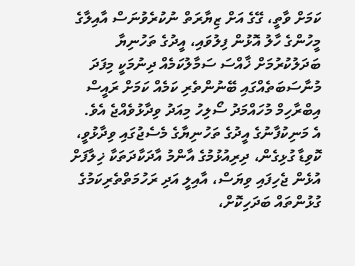ކަމަށް ވާތީ، ގޭގެ އަށް ޒިޔާރަތް ނުކުރެވުނަސް އާއިލާގެ މީހުންގެ ހާލު އޮޅުން ފިލުވައި، އީދުގެ ތަހުނިޔާ ބަދަލުކުރުމަށް ޚާއްސަ ސަމާލުކަމެއް ދިނުމަކީ މިފަދަ މުނާސަބަތެއްގައި ބޭނުންތެރި ކަމެއް ކަމަށް ރައީސް އިބްރާހިމް މުހައްމަދު ސޯލިހު މިއަދު ވިދާޅުވެއްޖެ އެވެ.
އެ މަނިކުފާނުގެ އީދުގެ ތަހުނިޔާގެ މެސެޖުގައި ވިދާޅުވީ، ކޮވިޑާ ގުޅިގެން، ދިރިއުޅުމުގެ އާންމު އާދަކާދަތަކާ ޚިލާފަށް އުޅެން ޖެހިފައި ވިޔަސް، އާއިލީ އަދި ރަހުމަތްތެރިކަމުގެ ގުޅުންތައް ބަދަހިކޮށް،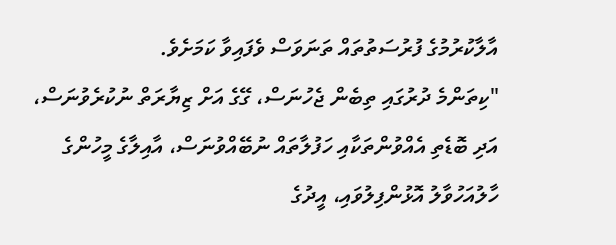އާލާކުރުމުގެ ފުރުސަތުތައް ތަނަވަސް ވެފައިވާ ކަމަށެވެ.
"ކިތަންމެ ދުރުގައި ތިބެން ޖެހުނަސް، ގޭގެ އަށް ޒިޔާރަތް ނުކުރެވުނަސް، އަދި ބޮޑެތި އެއްވުންތަކާއި ހަފުލާތައް ނުބޭއްވުނަސް، އާއިލާގެ މީހުންގެ ހާލުއަހުވާލު އޮޅުންފިލުވައި، އީދުގެ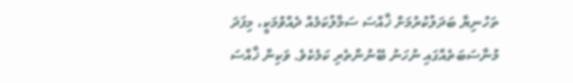ތަހުނިޔާ ބަދަލުކުރުމަށް ޚާއްސަ ސަމާލުކަމެއް ދެއްވުމަކީ، މިފަދަ މުނާސަބަތެއްގައި ނުހަނު ބޭނުންތެރި ކަމެކެވެ. ވަކިން ޚާއްސަ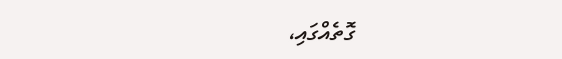ގޮތެއްގައި،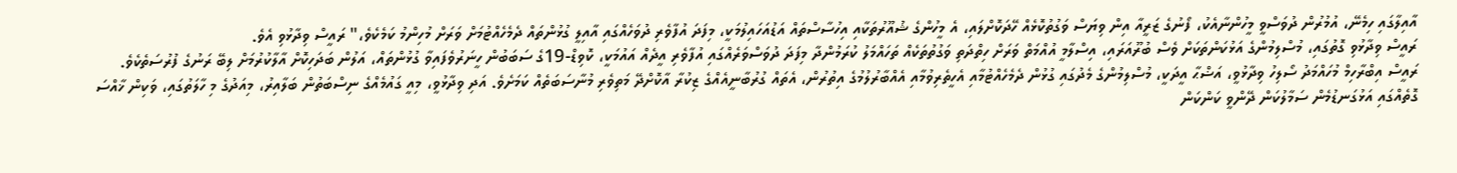އާއިލާގައި ހިމެނޭ، އުމުރުން ދުވަސްވީ މީހުންނާއެކު، ފޯނުގެ ޒަރީއާ އިން ވިޔަސް ވަގުތުކޮޅެއް ހޭދަކޮށްލައި، އެ މީހުންގެ ޝުއޫރުތަކާއި އިހުސާސްތައް އަޑުއަހައިލުމަކީ، މިފަދަ އުފާވެރި ދުވަހެއްގައި އާއިލީ ގުޅުންތައް ދެމެހެއްޓުމަށް ވަރަށް މުހިންމު ކަމެކެވެ،" ރައީސް ވިދާޅުވި އެވެ.
ރައީސް ވިދާޅުވި ގޮތުގައި، މުސްލިމުންގެ އަޅުކަންތަކަށް ވެސް ބުރޫއަރައި، އިސްލާމީ އުއްމަތް ވަރަށް ހިތްދަތި ވަގުތުތަކެއް ތަހައްމަލު ކުރަމުންދާ މިފަދަ ދުވަސްވަރެއްގައި އުފާވެރި އީދެއް އައުމަކީ، ކޮވިޑް-19ގެ ސަބަބުން ހީނަރުވެފައިވާ ގުޅުންތައް، އަލުން ބަދަހިކޮށް އާލާކުރުމަށް ލިބޭ ރަނުގެ ފުރުސަތެކެވެ.
ރައީސް އިބްރާހިމް މުހައްމަދު ސޯލިހު ވިދާޅުވީ، އަޟްޙާ އީދަކީ، މުސްލިމުންގެ މެދުގައި ގުޅުން ދެމެހެއްޓުމާއި އެހީތެރިވުމާއި އެއްބާރުލުމުގެ އިތުރުން، އެތައް ގުރުބާނީއެއްގެ ޒިކުރާ އާކޮށްދޭ މަތިވެރި މުނާސަބަތެއް ކަމަށެވެ. އަދި ވިދާޅުވީ، މިއީ ގައުމެއްގެ ނިސްބަތުން ބަލާއިރު، މިއަދުގެ މި ހާލަތުގައި، ވަކިން ޚާއްސަ ގޮތެއްގައި އަޅުގަނޑުމެން ސަމާލުކަން ދޭންވީ ކަންކަން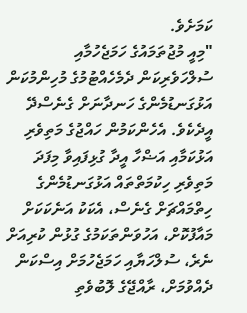ކަމަށެވެ.
"މިއީ މުޖުތަމައުގެ ހަމަޖެހުމާއި ސުލްހަވެރިކަން ދެމެހެއްޓުމުގެ މުހިންމުކަން އަޅުގަނޑުމެންގެ ހަނދާނަށް ގެނެސްދޭ އީދެކެވެ. އެހެންކަމުން ހައްޖުގެ މަތިވެރި އަޅުކަމާއި އަޟްހާ އީދާ ގުޅިފައިވާ މިފަދަ މަތިވެރި ހިކުމަތްތައް އަޅުގަނޑުމެންގެ ހިތްމައްޗަށް ގެނެސް، އެކަކު އަނެކަކަށް މައާފުކޮށް، އަހުވަންތަކަމުގެ ގުޅުން ކުރިއަށް ނެރެ، ސުލްހަޔާއި ހަމަޖެހުމަށް އިސްކަން ދެއްވުމަށް، ރާއްޖޭގެ ލޮބުވެތި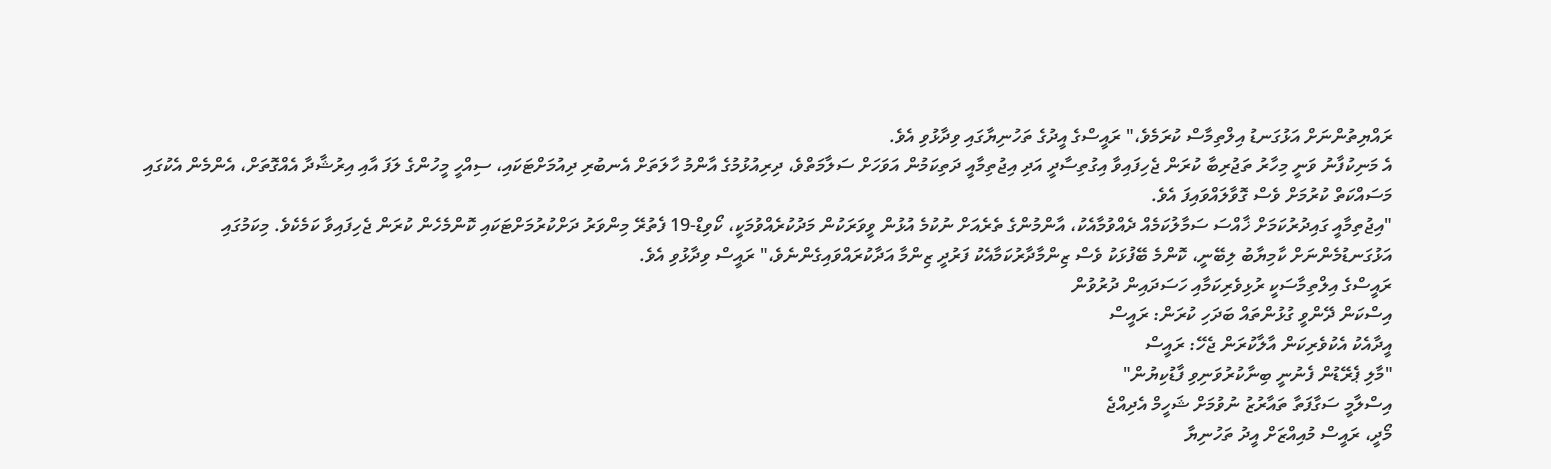ރައްޔިތުންނަށް އަޅުގަނޑު އިލްތިމާސް ކުރަމެވެ،" ރައީސްގެ އީދުގެ ތަހުނިޔާގައި ވިދާޅުވި އެވެ.
އެ މަނިކުފާނު ވަނީ މިހާރު ތަޖުރިބާ ކުރަން ޖެހިފައިވާ އިގުތިސާދީ އަދި އިޖުތިމާއީ ދަތިކަމުން އަވަހަށް ސަލާމަތްވެ، ދިރިއުޅުމުގެ އާންމު ހާލަތަށް އެނބުރި ދިއުމަށްޓަކައި، ސިއްހީ މީހުންގެ ލަފަ އާއި އިރުޝާދާ އެއްގޮތަށް، އެންމެން އެކުގައި މަސައްކަތް ކުރުމަށް ވެސް ގޮވާލައްވައިފަ އެވެ.
"އިޖުތިމާއީ ގައިދުރުކަމަށް ޚާއްސަ ސަމާލުކަމެއް ދެއްވުމާއެކު، އާންމުންގެ ތެރެއަށް ނުކުމެ އުޅުން ވީވަރަކުން މަދުކުރެއްވުމަކީ، ކޯވިޑް-19 ފެތުރޭ މިންވަރު ދަށްކުރުމަށްޓަކައި ކޮންމެހެން ކުރަން ޖެހިފައިވާ ކަމެކެވެ. މިކަމުގައި އަޅުގަނޑުމެންނަށް ކާމިޔާބު ލިބޭނީ، ކޮންމެ ބޭފުޅަކު ވެސް ޒިންމާދާރުކަމާއެކު ފަރުދީ ޒިންމާ އަދާކުރައްވައިގެންނެވެ،" ރައީސް ވިދާޅުވި އެވެ.
ރައީސްގެ އިލްތިމާސަކީ ރުޅިވެރިކަމާއި ހަސަދައިން ދުރުވުން
އިސްކަން ދޭންވީ ގުޅުންތައް ބަދަހި ކުރަން: ރައީސް
އީދާއެކު އެކުވެރިކަން އާލާކުރަން ޖެހޭ: ރައީސް
"މާލި ޕެރޭޑުން ފެނުނީ ބިނާކުރުވަނިވި ފާޑުކިޔުން"
އިސްލާމީ ސަގާފަތާ ތައާރުޒު ނުވުމަށް ޝަހީމް އެދިއްޖެ
މޯދީ، ރައީސް މުއިއްޒަށް އީދު ތަހުނިޔާ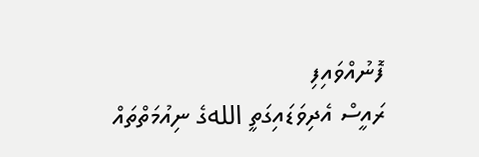ފޮނުއްވައިފި
ރައީސް އެދިވަޑައިގަތީ اللهގެ ނިއުމަތްތައް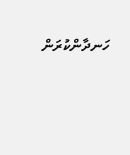ހަނދާންކުރަން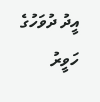އީދު ދުވަހުގެ ހަވީރު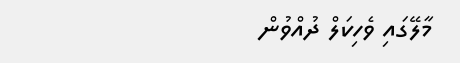މާލޭގައި ވެހިކަލް ދުއްވުން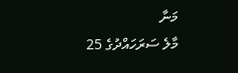މަނާ
މާލެ ސަރަހައްދުގެ 25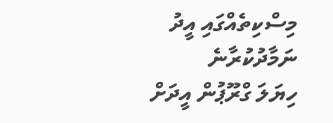މިސްކިތެއްގައި އީދު ނަމާދުކުރާނެ
ހިޔަލަ ގްރޫޕުން އީދަށް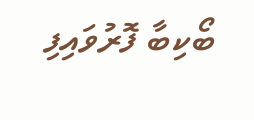ބޯކިބާ ފޮރުވައިފި